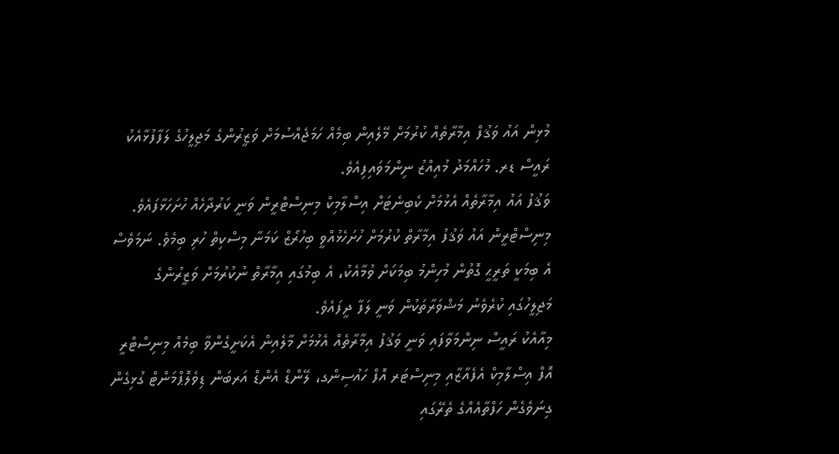މުޅިން އައު ވަޤުފް އިމާރާތެއް ކުރުމަށް މޭލެއިން ބިމެއް ހަމަޖެއްސުމަށް ވަޒީރުންގެ މަޖިލީހުގެ ލަފާފުޅާއެކު ރައީސް ޑރ. މުހައްމަދު މުއިއްޒު ނިންމަވައިފިއެވެ.
ވަޤުފު އައު އިމާރާތެއް އެޅުމަށް ކެބިނެޓަށް އިސްލާމިކް މިނިސްޓްރީން ވަނީ ކަރުދާހެއް ހުށަހަޅާފައެވެ. މިނިސްޓްރީން އައު ވަޤުފު އިމާރާތް ކުރުމަށް ހުށަހެޅުއްވީ ބިހުރޯޒް ކަމަނާ މިސްކިތް ހުރި ބިމެވެ. ނަމަވެސް އެ ބިމަކީ ތަރީޙީ ގޮތުން މުހިންމު ބިމަކަށް ވުމާއެކު، އެ ބިމުގައި އިމާރާތް ނުކުރުމަށް ވަޒީރުންގެ މަޖިލީހުގައި ކުރެވެނު މަޝްވަރާތަކުން ވަނީ ލަފާ ދީފައެވެ.
މިއާއެކު ރައީސް ނިންމަވާފައި ވަނީ ވަޤުފު އިމާރާތެއް އެޅުމަށް މާލެއިން އެކަށީގެންވާ ބިމެއް މިނިސްޓްރީ އޮފް އިސްލާމިކް އެފެއާޒާއި މިނިސްޓަރ އޮފް ހައުސިންގ، ލޭންޑް އެންޑް އަރބަން ޑިވެލޮޕްމަންޓް ގުޅިގެން ގިނަވެގެން ހަފްތާއެއްގެ ތެރޭގައި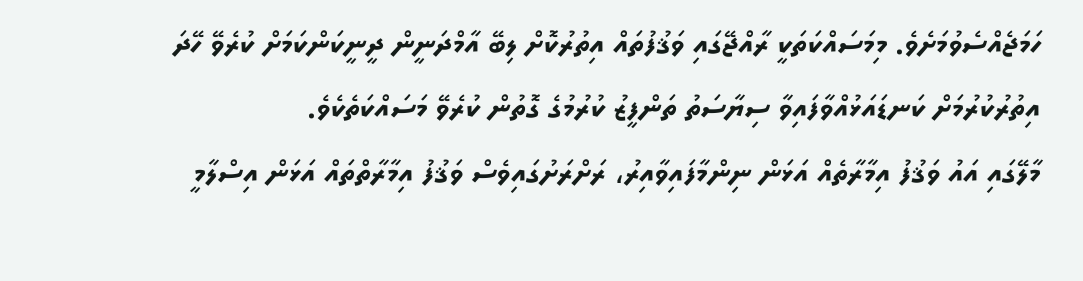ހަމަޖެއްސެވުމަށެވެ. މިމަސައްކަތަކީ ރާއްޖޭގައި ވަޤުފުތައް އިތުރުކޮށް ލިބޭ އާމްދަނީން ދީނީކަންކަމަށް ކުރެވޭ ހޭދަ އިތުރުކުރުމަށް ކަނޑައަޅުއްވާފައިވާ ސިޔާސަތު ތަންފީޒު ކުރުމުގެ ގޮތުން ކުރެވޭ މަސައްކަތެކެވެ.
މާލޭގައި އައު ވަޤުފު އިމާރާތެއް އަޅަން ނިންމާފައިވާއިރު، ރަށްރަށުގައިވެސް ވަޤުފު އިމާރާތްތައް އަޅަން އިސްލާމީ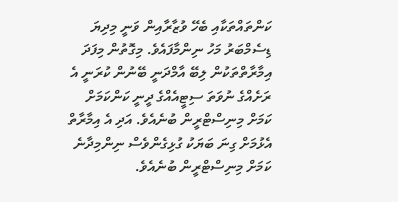ކަންތައްތަކާއި ބެހޭ ވުޒާރާއިން ވަނީ މިދިޔަ ޑިސެމްބަރު މަހު ނިންމާފައެވެ. މިގޮތުން މިފަދަ އިމާރާތްތަކުން ލިބޭ އާމްދަނީ ބޭނުން ކުރަނީ އެ ރަށެއްގެ ނުވަތަ ސިޓީއެއްގެ ދީނީ ކަންކަމަށް ކަމަށް މިނިސްޓްރީން ބުނެއެވެ. އަދި އެ އިމާރާތް އެޅުމަށް ގިނަ ބަޔަކު ގުޅިގެންވެސް ނިންމިދާނެ ކަމަށް މިނިސްޓްރީން ބުނެއެވެ.